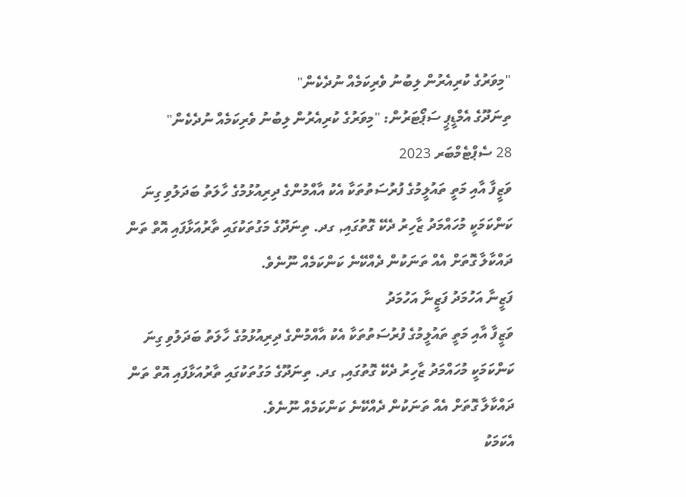"މިވަރުގެ ކުރިއެރުން ލިބުނު ވެރިކަމެއް ނުދެކެން"
ތިނަދޫގެ އެމްޑީޕީ ސަޕޯޓަރުން: "މިވަރުގެ ކުރިއެރުން ލިބުނު ވެރިކަމެއް ނުދެކެން"
28 ސެޕްޓެމްބަރ 2023
ވަޒީފާ އާއި މަތީ ތައުލީމުގެ ފުރުސަތުތަކާ އެކު އާއްމުންގެ ދިރިއުޅުމުގެ ހާލަތު ބަދަލުވި ގިނަ ކަންކަމަކީ މުހައްމަދު ޒާހިރު ދެކޭ ގޮތުގައި, ގދ. ތިނަދޫގެ މަގުތަކުގައި ތާރުއަޅާފައި އޮތް ތަން ދައްކާލާ ގޮތަށް އެއް ތަނަކުން ދެއްކޭނެ ކަންކަމެއް ނޫނެވެ.
ފަޒީނާ އަހުމަދު ފަޒީނާ އަހުމަދު
ވަޒީފާ އާއި މަތީ ތައުލީމުގެ ފުރުސަތުތަކާ އެކު އާއްމުންގެ ދިރިއުޅުމުގެ ހާލަތު ބަދަލުވި ގިނަ ކަންކަމަކީ މުހައްމަދު ޒާހިރު ދެކޭ ގޮތުގައި, ގދ. ތިނަދޫގެ މަގުތަކުގައި ތާރުއަޅާފައި އޮތް ތަން ދައްކާލާ ގޮތަށް އެއް ތަނަކުން ދެއްކޭނެ ކަންކަމެއް ނޫނެވެ.
އެކަމަކު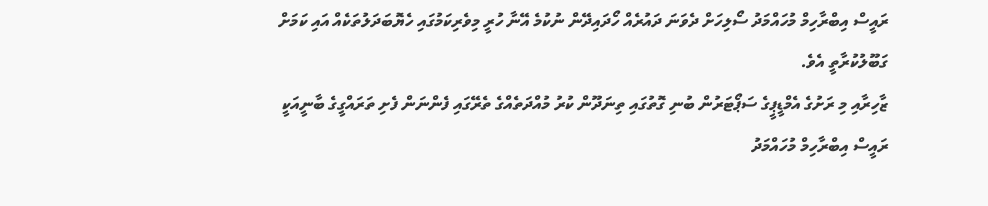ރައީސް އިބްރާހިމް މުހައްމަދު ސޯލިހަށް ދެވަނަ ދައުރެއް ހޯދައިދޭން ނުކުމެ އޭނާ ހުރީ މިވެރިކަމުގައި ހެޔޮބަދަލުތަކެއް އައި ކަމަށް ގަބޫލުކުރާތީ އެވެ.
ޒާހިރާއި މި ރަށުގެ އެމްޑީޕީގެ ސަޕޯޓަރުން ބުނި ގޮތުގައި ތިނަދޫން ކުރު މުއްދަތެއްގެ ތެރޭގައި ފެންނަން ފެށި ތަރައްގީގެ ބާނީއަކީ ރައީސް އިބްރާހިމް މުހައްމަދު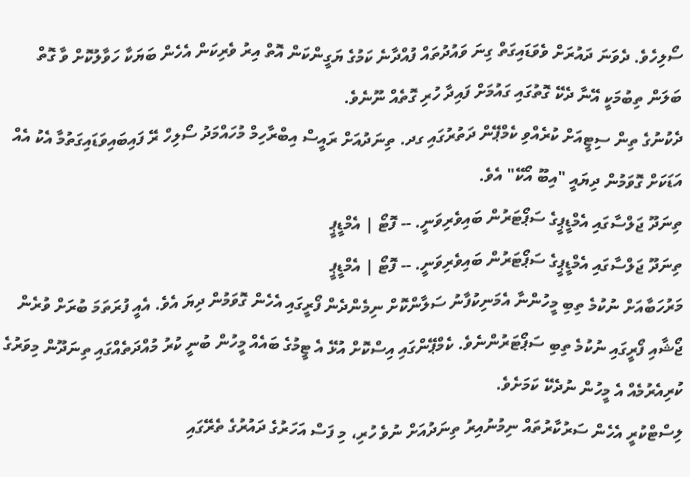ސޯލިހެވެ. ދެވަނަ ދައުރަށް ވެވަޑައިގަތް ގިނަ ވައުދުތައް ފުއްދާނެ ކަމުގެ ޔަގީންކަން އޮތް އިރު ވެރިކަން އެހެން ބަޔަކާ ހަވާލުކޮށް ވާ ގޮތް ބަލަން ތިބުމަކީ އޭނާ ދެކޭ ގޮތުގައި ގައުމަށް ފައިދާ ހުރި ގޮތެއް ނޫނެވެ.
ދެކުނުގެ ތިން ސިޓީއަށް ކުރެއްވި ކެމްޕޭން ދަތުރުގައި ގދ. ތިނަދުއަށް ރައީސް އިބްރާހިމް މުހައްމަދު ސޯލިހް ރޭ ފައިބައިވަޑައިގަތުމާ އެކު އެއް އަޑަކަށް ގޮވަމުން ދިޔައީ "އިބޫ އޯކޭ" އެވެ.
ތިނަދޫ ޖަލްސާގައި އެމްޑީޕީގެ ސަޕޯޓަރުން ބައިވެރިވަނީ. -- ފޮޓޯ | އެމްޑީޕީ
ތިނަދޫ ޖަލްސާގައި އެމްޑީޕީގެ ސަޕޯޓަރުން ބައިވެރިވަނީ. -- ފޮޓޯ | އެމްޑީޕީ
މަރުހަބާއަށް ނުކުމެ ތިބި މީހުންނާ އެމަނިކުފާނު ސަލާންކޮށް ނިމެންދެން ފޯރީގައި އެހެން ގޮވަމުން ދިޔަ އެވެ. އެއީ ފުރަތަމަ ބުރަށް ވުރެން ޖޯޝާއި ފޯރީގައި ނުކުމެ ތިބި ސަޕޯޓަރުންނެވެ. ކެމްޕޭންގައި އިސްކޮށް އުޅޭ އެ ޓީމުގެ ބައެއް މީހުން ބުނީ ކުރު މުއްދަތެއްގައި ތިނަދޫން މިވަރުގެ ކުރިއެރުމެއް އެ މީހުން ނުދެކޭ ކަމަށެވެ.
ލިސްޓްކުރީ އެހެން ސަރުކާރުތައް ނިމުނުއިރު ތިނަދުއަށް ނުވެ ހުރި، މި ފަސް އަހަރުގެ ދައުރުގެ ތެރޭގައި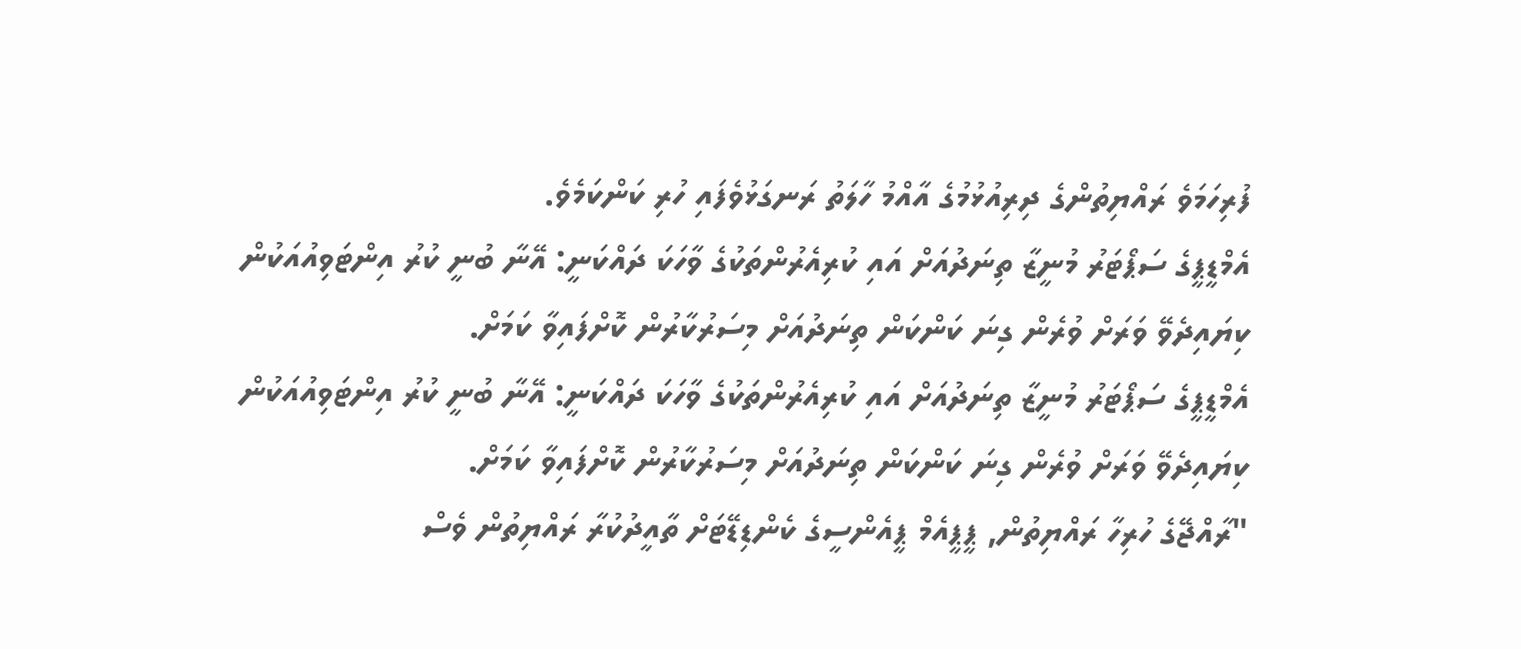ފުރިހަމަވެ ރައްޔިތުންގެ ދިރިއުޅުމުގެ އާއްމު ހާލަތު ރަނގަޅުވެފައި ހުރި ކަންކަމެވެ.
އެމްޑީޕީގެ ސަޕޯޓަރު މުނީޒާ ތިނަދުއަށް އައި ކުރިއެރުންތަކުގެ ވާހަކަ ދައްކަނީ: އޭނާ ބުނީ ކުރު އިންޓަވިއުއަކުން ކިޔައިދެވޭ ވަރަށް ވުރެން ގިނަ ކަންކަން ތިނަދުއަށް މިސަރުކާރުން ކޮށްފައިވާ ކަމަށް.
އެމްޑީޕީގެ ސަޕޯޓަރު މުނީޒާ ތިނަދުއަށް އައި ކުރިއެރުންތަކުގެ ވާހަކަ ދައްކަނީ: އޭނާ ބުނީ ކުރު އިންޓަވިއުއަކުން ކިޔައިދެވޭ ވަރަށް ވުރެން ގިނަ ކަންކަން ތިނަދުއަށް މިސަރުކާރުން ކޮށްފައިވާ ކަމަށް.
"ރާއްޖޭގެ ހުރިހާ ރައްޔިތުން, ޕީޕީއެމް ޕީއެންސީގެ ކެންޑިޑޭޓަށް ތާއީދުކުރާ ރައްޔިތުން ވެސް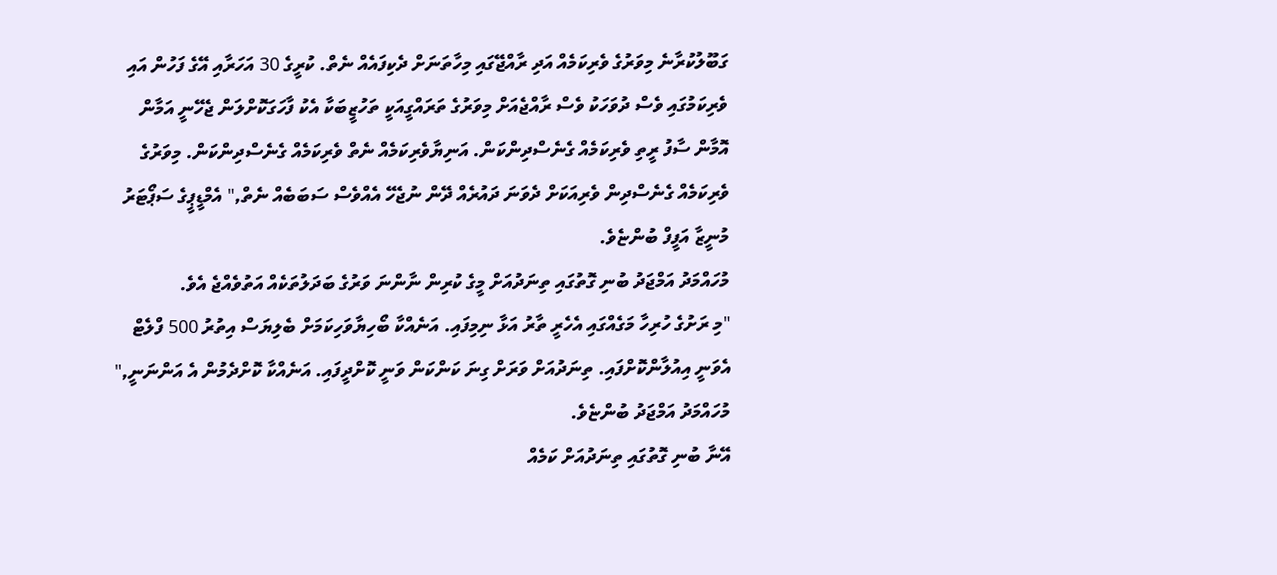ގަބޫލުކުރާނެ މިވަރުގެ ވެރިކަމެއް އަދި ރާއްޖޭގައި މިހާތަނަށް ދެކިފައެއް ނެތް. ކުރީގެ 30 އަހަރާއި އޭގެ ފަހުން އައި ވެރިކަމުގައި ވެސް ދުވަހަކު ވެސް ރާއްޖެއަށް މިވަރުގެ ތަރައްގީއަކީ ތަހުޒީބަކާ އެކު ފާހަގަކޮށްލަން ޖެހޭނީ އަމާން އޮމާން ސާފު ރީތި ވެރިކަމެއް ގެނެސްދިންކަން. އަނިޔާވެރިކަމެއް ނެތް ވެރިކަމެއް ގެނެސްދިންކަން. މިވަރުގެ ވެރިކަމެއް ގެނެސްދިން ވެރިއަކަށް ދެވަނަ ދައުރެއް ދޭން ނުޖެހޭ އެއްވެސް ސަބަބެއް ނެތް," އެމްޑީޕީގެ ސަޕޯޓަރު މުނީޒާ އަފީފް ބުންޏެވެ.
މުހައްމަދު އަމްޖަދު ބުނި ގޮތުގައި ތިނަދުއަށް މީގެ ކުރިން ނާންނަ ވަރުގެ ބަދަލުތަކެއް އަތުވެއްޖެ އެވެ.
"މި ރަށުގެ ހުރިހާ މަގެއްގައި އެހެރީ ތާރު އަޅާ ނިމިފައި. އަނެއްކާ ބޯހިޔާވަހިކަމަށް ބެލިޔަސް އިތުރު 500 ފްލެޓް އެވަނީ އިއުލާންކޮށްފައި. ތިނަދުއަށް ވަރަށް ގިނަ ކަންކަން ވަނީ ކޮށްދީފައި. އަނެއްކާ ކޮށްދެމުން އެ އަންނަނީ," މުހައްމަދު އަމްޖަދު ބުންޏެވެ.
އޭނާ ބުނި ގޮތުގައި ތިނަދުއަށް ކަމެއް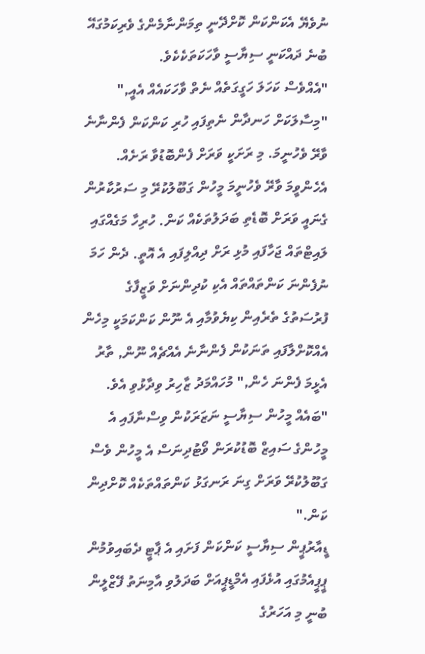ނުވެޔޭ އެކަންކަން ކޮށްދޭނީ ތިމަންނާމެންގެ ވެރިކަމުގައޭ ބުނެ ދައްކަނީ ސިޔާސީ ވާހަކަތަކެކެވެ.
"އެއްވެސް ކަހަލަ ހަގީގަތެއް ނެތް ވާހަކައެއް އެއީ,"
"މިސާލަކަށް ހަނދާން ނެތިފައި ހުރި ކަންކަން ފެންނާނެ ވާރޭ ވެހުނީމަ. މި ރަށަކީ ވަރަށް ފެންބޮޑުވާ ރަށެއް. އެހެންވީމަ ވާރޭ ވެހުނީމަ މީހުން ގަބޫލުކުރޭ މި ސަރުކާރުން ގެނައީ ވަރަށް ބޮޑެތި ބަދަލުތަކެއް ކަން. ހުރިހާ މަގެއްގައި ލައިޓްތައް ޖަހާފައި މުޅި ރަށް ދިއްލިފައި އެ އޮތީ. ދެން ހަމަ ނުފެންނަ ކަންތައްތައް އެކި ކުދިންނަށް ވަޒީފާގެ ފުރުސަތުގެ ތެރެއިން ކިޔެވުމާއި އެ ނޫން ކަންކަމަކީ މިހެން އެއްކޮށްލާފައި ތަނަކުން ފެންނާނެ އެއްޗެއް ނޫން, ތާރު އެޅީމަ ފެންނަ ހެން," މުހައްމަދު ޒާހިރު ވިދާޅުވި އެވެ.
"ބައެއް މީހުން ސިޔާސީ ނަޒަރަކުން ވިސްނާފައި އެ މީހުންގެ ސައިޒް ބޮޑުކުރަން ވޯޓުދިނަސް އެ މީހުން ވެސް ގަބޫލުކުރޭ ވަރަށް ގިނަ ރަނގަޅު ކަންތައްތަކެއް ކޮށްދިން ކަން."
ޑީއާރުޕީން ސިޔާސީ ކަންކަން ފަށައި އެ ޕާޓީ ދެބައިވުމުން ޕީޕީއެމުގައި އުޅެފައި އެމްޑީޕީއަށް ބަދަލުވި އާމިނަތު ފޭޒްލީން ބުނީ މި އަހަރުގެ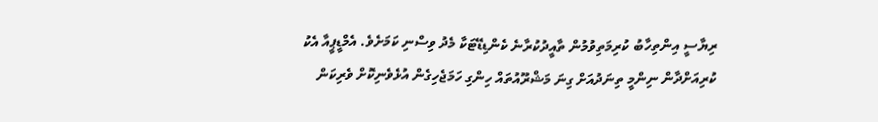ރިޔާސީ އިންތިހާބު ކުރިމަތިވުމުން ތާއީދުކުރާނެ ކެންޑިޑޭޓަކާ މެދު ވިސްނި ކަމަށެވެ. އެމްޑީޕީއާ އެކު ކުރިއަށްދާން ނިންމީ ތިނަދުއަށް ގިނަ މަޝްރޫއުތައް ހިންގި ހަމަޖެހިގެން އުޅެވެނިކޮށް ވެރިކަން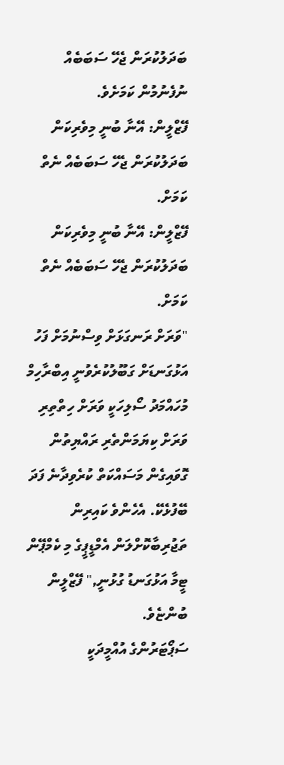ބަދަލުކުރަން ޖެހޭ ސަބަބެއް ނުފެނުމުން ކަމަށެވެ.
ފޭޒްލީން: އޭނާ ބުނީ މިވެރިކަން ބަދަލުކުރަން ޖެހޭ ސަބަބެއް ނެތް ކަމަށް.
ފޭޒްލީން: އޭނާ ބުނީ މިވެރިކަން ބަދަލުކުރަން ޖެހޭ ސަބަބެއް ނެތް ކަމަށް.
"ވަރަށް ރަނގަޅަށް ވިސްނުމަށް ފަހު އަޅުގަނޑަށް ގަބޫލުކުރެވުނީ އިބްރާހިމް މުހައްމަދު ސޯލިހަކީ ވަރަށް ހިތްތިރި ވަރަށް ކިޔަމަންތެރި ރައްޔިތުން ގޮވައިގެން މަސައްކަތް ކުރެވިދާނެ ފަދަ ބޭފުޅެކޭ. އެހެންވެ ކައިރިން ތަޖުރިބާކޮށްލަން އެމްޑީޕީގެ މި ކެމްޕޭން ޓީމާ އަޅުގަނޑު ގުޅުނީ," ފޭޒްލީން ބުންޏެވެ.
ސަޕޯޓަރުންގެ އުއްމީދަކީ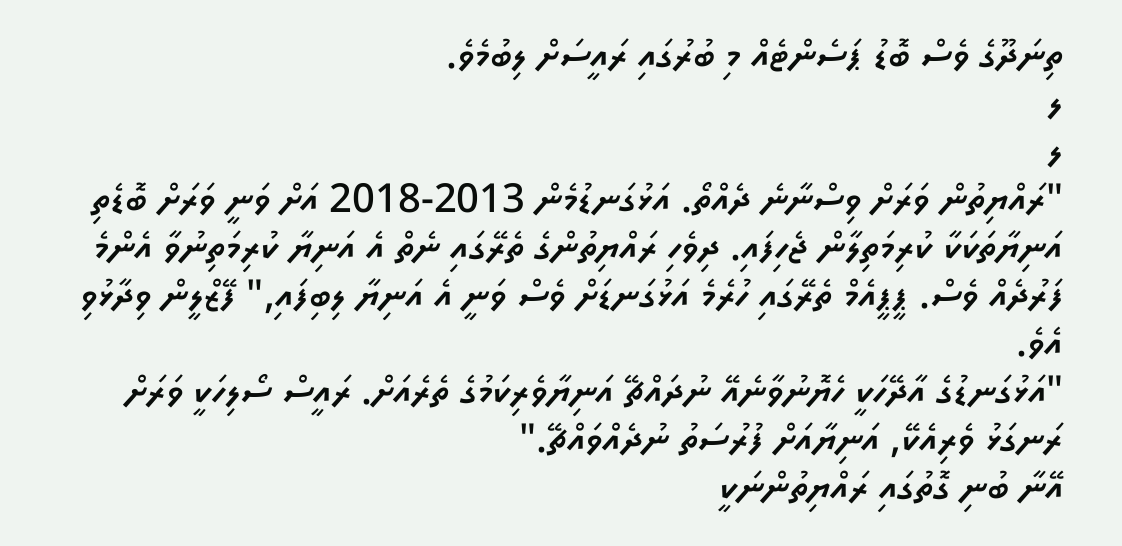ތިނަދޫގެ ވެސް ބޮޑު ޕަސެންޓެއް މި ބުރުގައި ރައީސަށް ލިބުމެވެ.
ލ
ލ
"ރައްޔިތުން ވަރަށް ވިސްނާނެ ދެއްތޯ. އަޅުގަނޑުމެން 2013-2018 އަށް ވަނީ ވަރަށް ބޮޑެތި އަނިޔާތަކަކާ ކުރިމަތިލާން ޖެހިފައި. ދިވެހި ރައްޔިތުންގެ ތެރޭގައި ނެތް އެ އަނިޔާ ކުރިމަތިނުވާ އެންމެ ފަރުދެއް ވެސް. ޕީޕީއެމް ތެރޭގައި ހުރެމެ އަޅުގަނޑަށް ވެސް ވަނީ އެ އަނިޔާ ލިބިފައި," ފޭޒްލީން ވިދާޅުވި އެވެ.
"އަޅުގަނޑުގެ އާދޭހަކީ ހެޔޮނުވާނެއޭ ނުދައްޗޭ އަނިޔާވެރިކަމުގެ ތެރެއަށް. ރައީސް ސޯލިހަކީ ވަރަށް ރަނގަޅު ވެރިއެކޭ, އަނިޔާއަށް ފުރުސަތު ނުދެއްވައްޗޭ."
އޭނާ ބުނި ގޮތުގައި ރައްޔިތުންނަކީ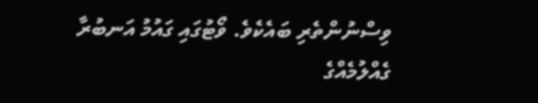ވިސްނުންތެރި ބައެކެވެ. ވޯޓުގައި ގައުމު އަނބުރާ ގެއްލުމެއްގެ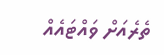ތެރެއަށް ވައްޓައެއް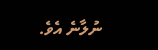ނުލާނެ އެވެ.